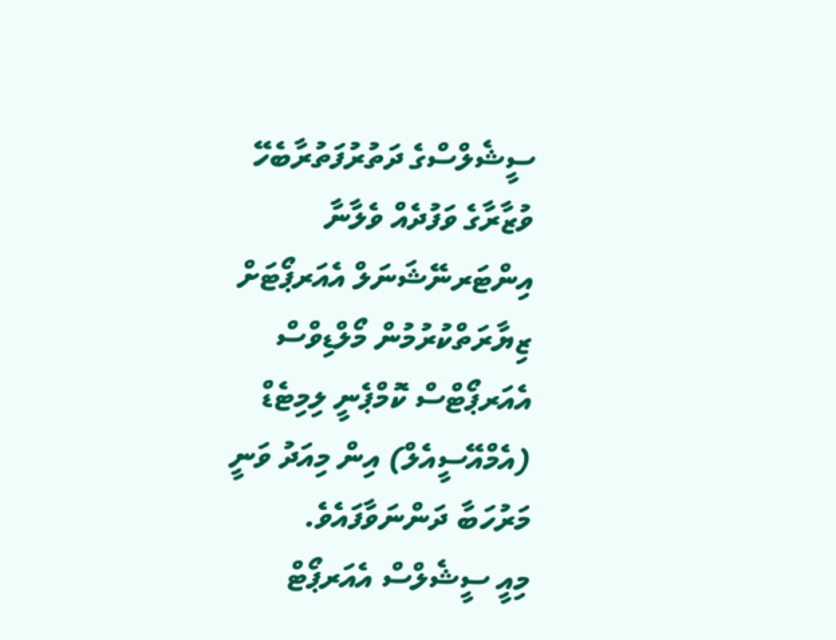ސީޝެލްސްގެ ދަތުރުފަތުރާބެހޭ ވުޒާރާގެ ވަފުދެއް ވެލާނާ އިންޓަރނޭޝަނަލް އެއަރޕޯޓަށް ޒިޔާރަތްކުރުމުން މޯލްޑިވްސް އެއަރޕޯޓްސް ކޮމްޕެނީ ލިމިޓެޑް (އެމްއޭސީއެލް) އިން މިއަދު ވަނީ މަރުހަބާ ދަންނަވާފައެވެ.
މިއީ ސީޝެލްސް އެއަރޕޯޓް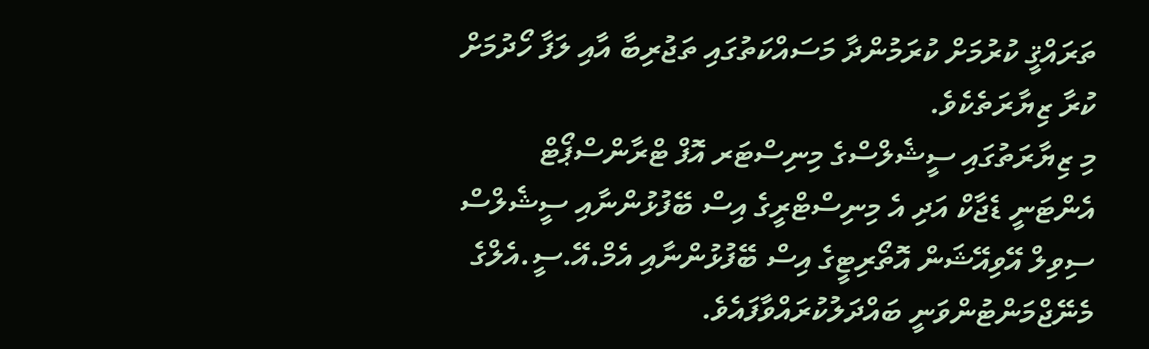ތަރައްޤީ ކުރުމަށް ކުރަމުންދާ މަސައްކަތުގައި ތަޖުރިބާ އާއި ލަފާ ހޯދުމަށް ކުރާ ޒިޔާރަތެކެވެ.
މި ޒިޔާރަތުގައި ސީޝެލްސްގެ މިނިސްޓަރ އޮފް ޓްރާންސްޕޯޓް އެންޓަނީ ޑެޖާކް އަދި އެ މިނިސްޓްރީގެ އިސް ބޭފުޅުންނާއި ސީޝެލްސް ސިވިލް އޭވިއޭޝަން އޮތޯރިޓީގެ އިސް ބޭފުޅުންނާއި އެމް.އޭ.ސީ.އެލްގެ މެނޭޖްމަންޓުންވަނީ ބައްދަލުކުރައްވާފައެވެ.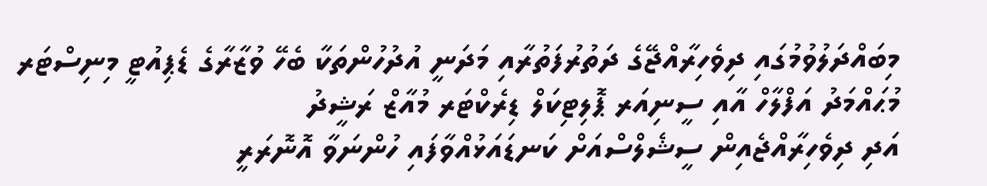މިބައްދަލުވުމުގައި ދިވެހިރާއްޖޭގެ ދަތުރުފަތުރާއި މަދަނީ އުދުހުންތަކާ ބެހޭ ވުޒާރާގެ ޑެޕިއުޓީ މިނިސްޓަރ މުޙައްމަދު އަފްލާހް އާއި ސީނިއަރ ޕޮލިޓިކަލް ޑިރެކްޓަރ މުއާޒް ރަޝީދު
އަދި ދިވެހިރާއްޖެއިން ސީޝެލްސްއަށް ކަނޑައަޅުއްވާފައި ހުންނަވާ އޮނޮރަރީ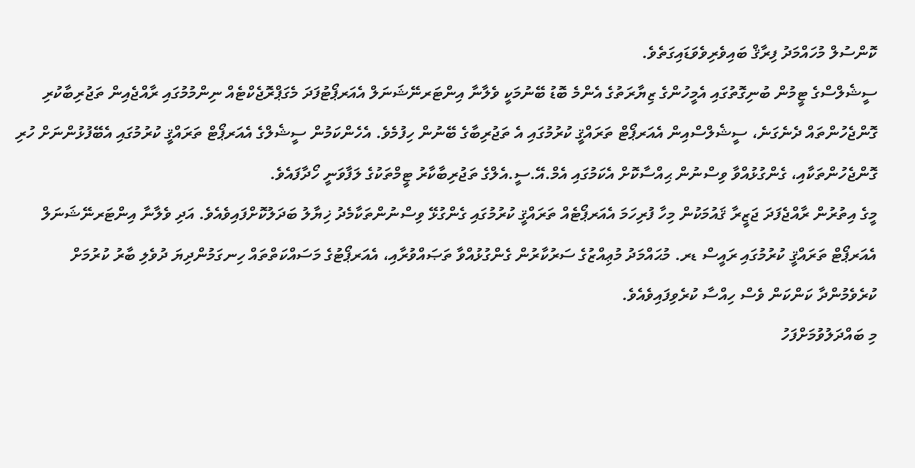ކޮންސުލް މުހައްމަދު ފިރާޤް ބައިވެރިވެވަޑައިގަތެވެ.
ސީޝެލްސްގެ ޓީމުން ބުނިގޮތުގައި އެމީހުންގެ ޒިޔާރަތުގެ އެންމެ ބޮޑު ބޭނުމަކީ ވެލާނާ އިންޓަރނޭޝަނަލް އެއަރޕޯޓުފަދަ މެގަޕްރޮޖެކްޓެއް ނިންމުމުގައި ރާއްޖެއިން ތަޖުރިބާކުރި ގޮންޖެހުންތައް ދެނެގަނެ، ސީޝެލްސްއިން އެއަރޕޯޓް ތަރައްޤީ ކުރުމުގައި އެ ތަޖުރިބާގެ ބޭނުން ހިފުމެވެ. އެހެންކަމުން ސީޝެލްގެ އެއަރޕޯޓް ތަރައްޤީ ކުރުމުގައި އެބޭފުޅުންނަށް ހުރި ގޮންޖެހުންތަކާއި، ގެންގުޅުއްވާ ވިސްނުން ޙިއްސާކޮށް އެކަމުގައި އެމް.އޭ.ސީ.އެލްގެ ތަޖުރިބާކާރު ޓީމްތަކުގެ ލަފާވަނީ ހޯދާފައެވެ.
މީގެ އިތުރުން ރާއްޖެފަދަ ޖަޒީރާ ޤައުމަކުން މިހާ ފުރިހަމަ އެއަރޕޯޓެއް ތަރައްޤީ ކުރުމުގައި ގެންގުޅޭ ވިސްނުންތަކާމެދު ޚިޔާލު ބަދަލުކޮށްފައިވެއެވެ. އަދި ވެލާނާ އިންޓަރނޭޝަނަލް އެއަރޕޯޓް ތަރައްޤީ ކުރުމުގައި ރައީސް ޑރ. މުޙައްމަދު މުޢިއްޒުގެ ސަރުކާރުން ގެންގުޅުއްވާ ތަޞައްވުރާއި، އެއަރޕޯޓުގެ މަސައްކަތްތައް ހިނގަމުންދިޔަ ދުވެލި ބާރު ކުރުމަށް ކުރެވެމުންދާ ކަންކަން ވެސް ހިއްސާ ކުރެވިފައިވެއެވެ.
މި ބައްދަލުވުމަށްފަހު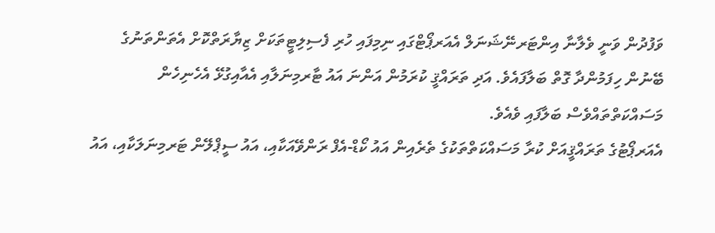ވަފުދުން ވަނީ ވެލާނާ އިންޓަރނޭޝަނަލް އެއަރޕޯޓްގައި ނިމިފައި ހުރި ފެސިލިޓީތަކަށް ޒިޔާރަތްކޮށް އެތަންތަނުގެ ބޭނުން ހިފަމުންދާ ގޮތް ބަލާފައެވެ. އަދި ތަރައްޤީ ކުރަމުން އަންނަ އައު ޓާރމިނަލާއި އެއާއިގުޅޭ އެހެނިހެން މަސައްކަތްތައްވެސް ބަލާފައި ވެއެވެ.
އެއަރޕޯޓުގެ ތަރައްޤީއަށް ކުރާ މަސައްކަތްތަކުގެ ތެރެއިން އައު ކޯޑް-އެފް ރަންވޭއަކާއި، އައު ސީޕްލޭން ޓަރމިނަލަކާއި، އައު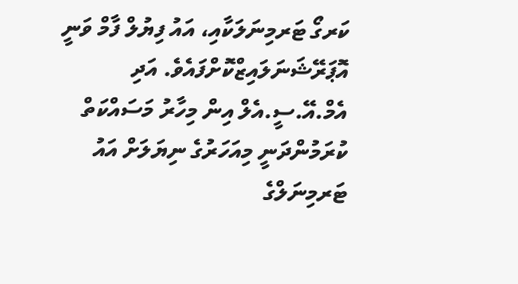ކަރގޯ ޓަރމިނަލަކާއި، އައު ފިޔުލް ފާމް ވަނީ އޮޕަރޭޝަނަލައިޒްކޮށްފައެވެ. އަދި އެމް.އޭ.ސީ.އެލް އިން މިހާރު މަސައްކަތް ކުރަމުންދަނީ މިއަހަރުގެ ނިޔަލަށް އައު ޓަރމިނަލްގެ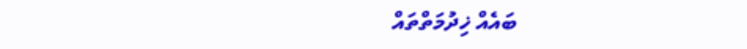ބައެއް ޚިދުމަތްތައް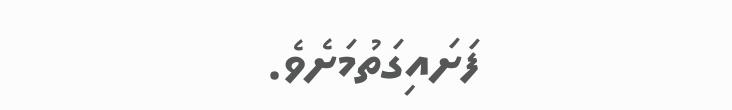ފަށައިގަތުމަށެވެ.